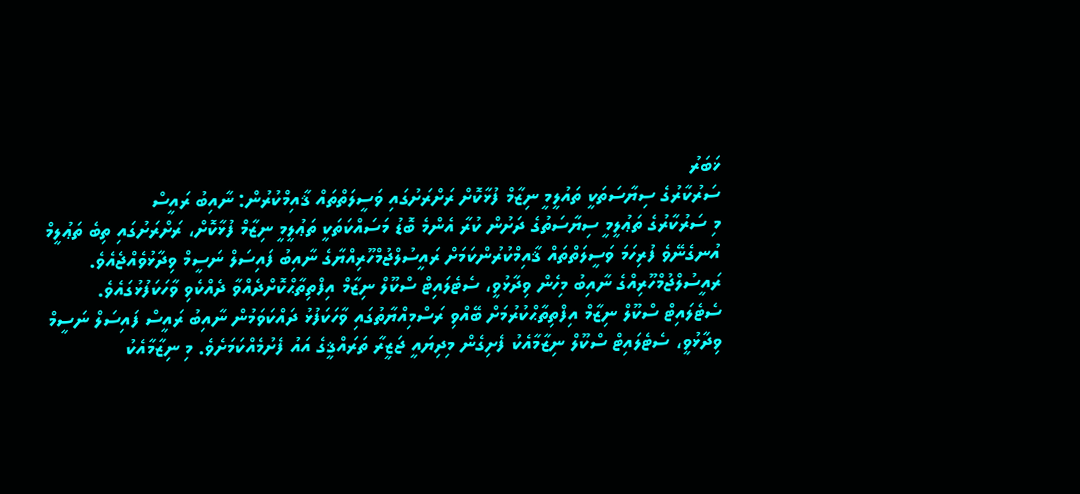ޚަބަރު
ސަރުކާރުގެ ސިޔާސަތަކީ ތައުލީމީ ނިޒާމް ފުޅާކޮށް ރަށްރަށުގައި ވަސީލަތްތައް ޤާއިމްކުރުން: ނާއިބު ރައީސް
މި ސަރުކާރުގެ ތަޢުލީމީ ސިޔާސަތުގެ ދަށުން ކުރާ އެންމެ ބޮޑު މަސައްކަތަކީ ތަޢުލީމީ ނިޒާމް ފުޅާކޮށް، ރަށްރަށުގައި ތިބެ ތަޢުލީމް އުނގެނޭވެ ފުރިހަމަ ވަސީލަތްތައް ޤާއިމްކުރުންކަމަށް ރައީސުލްޖުމްހޫރިއްޔާގެ ނާއިބު ފައިސަލް ނަސީމް ވިދާޅުވެއްޖެއެވެ. ރައީސުލްޖުމްހޫރިއްގެ ނާއިބު މިހެން ވިދާޅުވީ، ސެޓެލައިޓް ސްކޫލް ނިޒާމް އިފްތިތާޙްކޮށްދެއްވާ ދެއްކެވި ވާހަކަފުޅުގައެވެ.
ސެޓެލައިޓް ސްކޫލް ނިޒާމް އިފްތިތާޙްކުރުމަށް ބޭއްވި ރަސްމިއްޔާތުގައި ވާހަކަފުޅު ދައްކަވަމުން ނާއިބު ރައީސް ފައިސަލް ނަސީމް ވިދާޅުވީ، ސެޓެލައިޓް ސްކޫލް ނިޒާމާއެކު ފެށިގެން މިދިޔައީ ޖަޒީރާ ތަރައްޤީގެ އައު ފެށުމެއްކަމަށެވެ. މި ނިޒާމާއެކު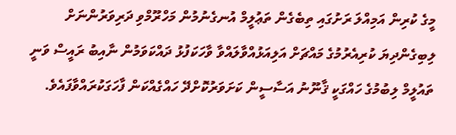މީގެ ކުރިން އަމިއްލަ ރަށުގައި ތިބެގެން ތަޢުލީމް އުނގެނުމުން މަހްރޫމްވި ދަރިވަރުންނަށް ލިބިގެންދިޔަ ކުރިއެރުމުގެ މައްޗަށް އަލިއަޅުއްވާލައްވާ ވާހަކަފުޅު ދައްކަވަމުން ނާއިބު ރައީސް ވަނީ ތައުލީމް ލިބުމުގެ ހައްގަކީ ޤާނޫނު އަސާސީން ކަށަވަރުކޮށްދޭ ހައްގެއްކަން ފާހަގަކުރައްވާފައެވެ.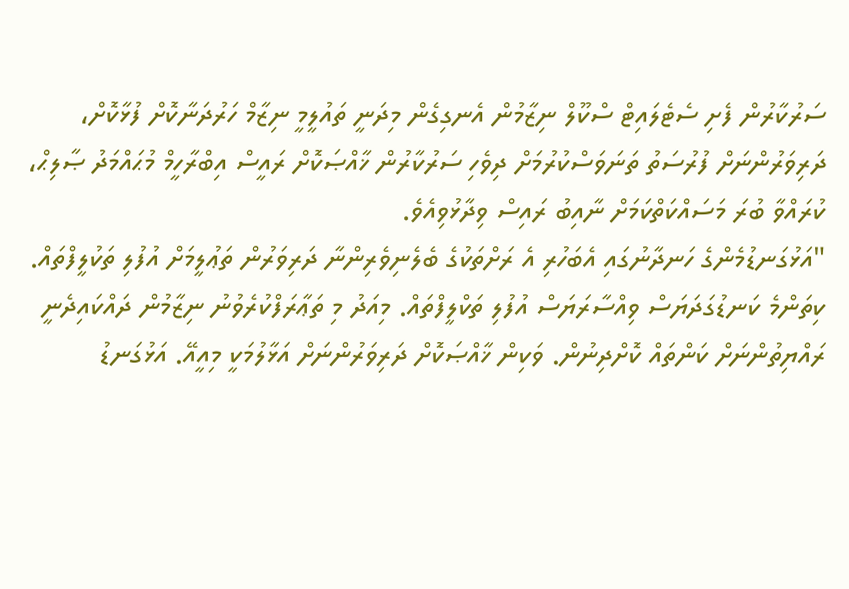ސަރުކާރުން ފެށި ސެޓެލައިޓް ސްކޫލް ނިޒާމުން އެނގިގެން މިދަނީ ތައުލީމީ ނިޒާމް ހަރުދަނާކޮށް ފުޅާކޮށް، ދަރިވަރުންނަށް ފުރުސަތު ތަނަވަސްކުރުމަށް ދިވެހި ސަރުކާރުން ޚާއްޞަކޮށް ރައީސް އިބްރާހީމް މުޙައްމަދު ޞާލިޙް، ކުރައްވާ ބުރަ މަސައްކަތްކަމަށް ނާއިބު ރައިސް ވިދާޅުވިއެވެ.
"އަޅުގަނޑުމެންގެ ހަނދާނުގައި އެބަހުރި އެ ރަށްތަކުގެ ބެލެނިވެރިންނާ ދަރިވަރުން ތަޢުލީމަށް އުފުލި ތަކުލީފްތައް. ކިތަންމެ ކަނޑުގަދަޔަސް ވިއްސާރަޔަސް އުފުލި ތަކްލީފްތައް. މިއަދު މި ތަޢާރަފްކުރެވުނު ނިޒާމުން ދައްކައިދެނީ ރައްޔިތުންނަށް ކަންތައް ކޮށްދިނުން. ވަކިން ޚާއްޞަކޮށް ދަރިވަރުންނަށް އަޅާލުމަކީ މިއީއޭ. އަޅުގަނޑު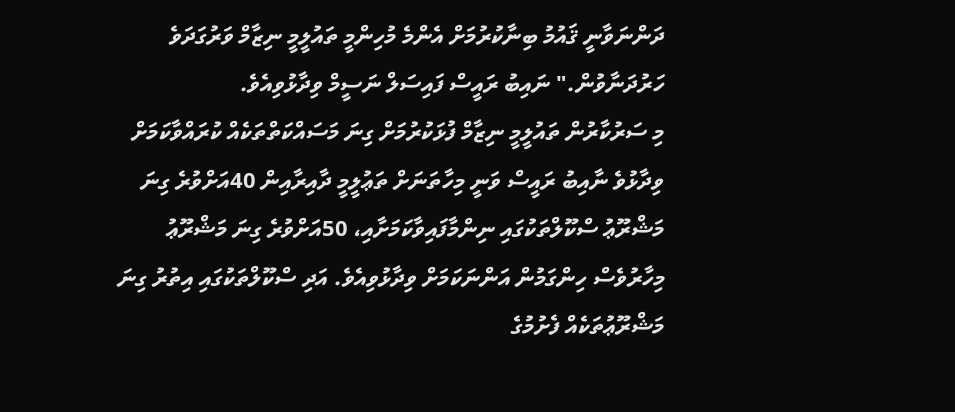ދަންނަވާނީ ޤައުމު ބިނާކުރުމަށް އެންމެ މުހިންމީ ތައުލީމީ ނިޒާމް ވަރުގަދަވެ ހަރުދަނާވުން." ނައިބު ރައީސް ފައިސަލް ނަސީމް ވިދާޅުވިއެވެ.
މި ސަރުކާރުން ތައުލީމީ ނިޒާމް ފުޅަކުރުމަށް ގިނަ މަސައްކަތްތަކެއް ކުރައްވާކަމަށް ވިދާޅުވެ ނާއިބު ރައީސް ވަނީ މިހާތަނަށް ތަޢުލީމީ ދާއިރާއިން 40އަށްވުރެ ގިނަ މަޝްރޫޢު ސްކޫލްތަކުގައި ނިންމާފައިވާކަމަށާއި، 50އަށްވުރެ ގިނަ މަޝްރޫޢު މިހާރުވެސް ހިންގަމުން އަންނަކަމަށް ވިދާޅުވިއެވެ. އަދި ސްކޫލްތަކުގައި އިތުރު ގިނަ މަޝްރޫޢުތަކެއް ފެށުމުގެ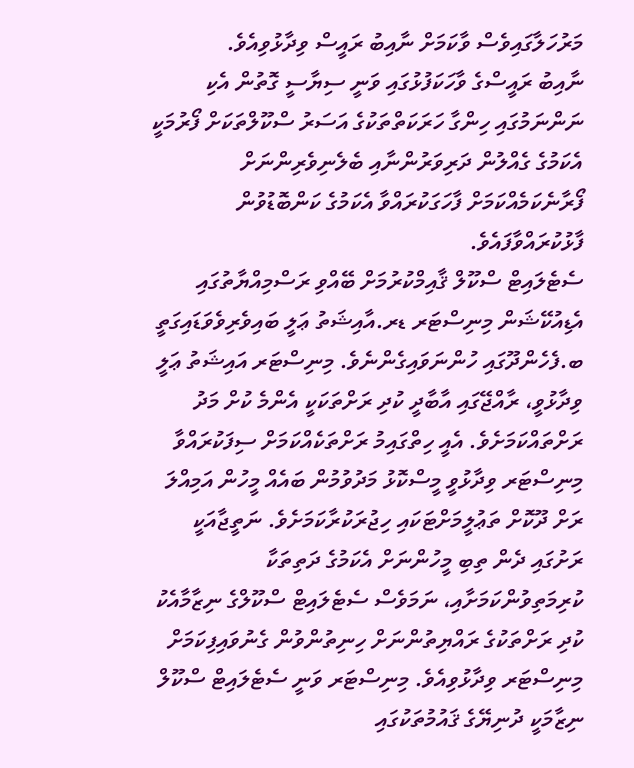މަރުހަލާގައިވެސް ވާކަމަށް ނާއިބު ރައީސް ވިދާޅުވިއެވެ.
ނާއިބު ރައީސްގެ ވާހަކަފުޅުގައި ވަނީ ސިޔާސީ ގޮތުން އެކި ނަންނަމުގައި ހިންގާ ހަރަކަތްތަކުގެ އަސަރު ސްކޫލްތަކަށް ފޯރުމަކީ އެކަމުގެ ގެއްލުން ދަރިވަރުންނާއި ބެލެނިވެރިންނަށް ފޯރާނެކަމެއްކަމަށް ފާހަގަކުރައްވާ އެކަމުގެ ކަންބޮޑުވުން ފާޅުކުރައްވާފައެވެ.
ސެޓެލައިޓް ސްކޫލް ޤާއިމްކުރުމަށް ބޭއްވި ރަސްމިއްޔާތުގައި އެޑިއުކޭޝަން މިނިސްޓަރ ޑރ.އާއިޝަތު ޢަލީ ބައިވެރިވެވަޑައިގަތީ ބ.ފެހެންދޫގައި ހުންނަވައިގެންނެވެ. މިނިސްޓަރ އައިޝަތު ޢަލީ ވިދާޅުވީ، ރާއްޖޭގައި އާބާދީ ކުދި ރަށްތަކަކީ އެންމެ ކުށް މަދު ރަށްތައްކަމަށެވެ. އެއީ ހިތްގައިމު ރަށްތަކެއްކަމަށް ސިފަކުރައްވާ މިނިސްޓަރ ވިދާޅުވީ މީސްކޮޅު މަދުވުމުން ބައެއް މީހުން އަމިއްލަ ރަށް ދޫކޮށް ތަޢުލީމަށްޓަކައި ހިޖުރަކުރާކަމަށެވެ. ނަތީޖާއަކީ ރަށުގައި ދެން ތިބި މީހުންނަށް އެކަމުގެ ދަތިތަކާ ކުރިމަތިވުންކަމަށާއި، ނަމަވެސް ސެޓެލައިޓް ސްކޫލްގެ ނިޒާމާއެކު ކުދި ރަށްތަކުގެ ރައްޔިތުންނަށް ހިނިތުންވުން ގެނުވައިފިކަމަށް މިނިސްޓަރ ވިދާޅުވިއެވެ. މިނިސްޓަރ ވަނީ ސެޓެލައިޓް ސްކޫލް ނިޒާމަކީ ދުނިޔޭގެ ޤައުމުތަކުގައި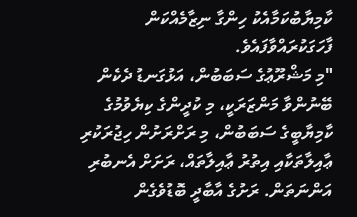ކާމިޔާބުކަމާއެކު ހިންގާ ނިޒާމެއްކަން ފާހަގަކުރައްވާފައެވެ.
"މި މަޝްރޫޢުގެ ސަބަބުން، އަޅުގަނޑު ދެކެން ބޭނުންވާ މަންޒަރަކީ، މި ކުދީންގެ ކިޔެވުމުގެ ކާމިޔާބީގެ ސަބަބުން، މި ރަށްރަށުން ހިޖުރަކުރި ޢާއިލާތަކާއި އިތުރު ޢާއިލާތައް، ރަށަށް އެނބުރި އަންނަތަން. ރަށުގެ އާބާދީ ބޮޑުވެގެން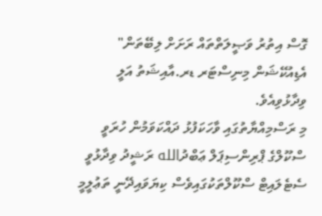ގޮސް އިތުރު ވަޞީލަތްތައް ރަށަށް ލިބޭތަން" އެޑިއުކޭޝަން މިނިސްޓަރ ޑރ.އާއިޝަތު އަލީ ވިދާޅުވިއެވެ.
މި ރަސްމިއްޔާތުގައި ވާހަކަފުޅު ދައްކަވަމުން ހުރަވީ ސްކޫލްގެ ޕްރިންސިޕަލް ޢަބްދުالله ރަޝީދު ވިދާޅުވީ ސެޓެލައިޓް ސްކޫލްތަކުގައިވެސް ކިޔަވައިދޭނީ ތަޢުލީމީ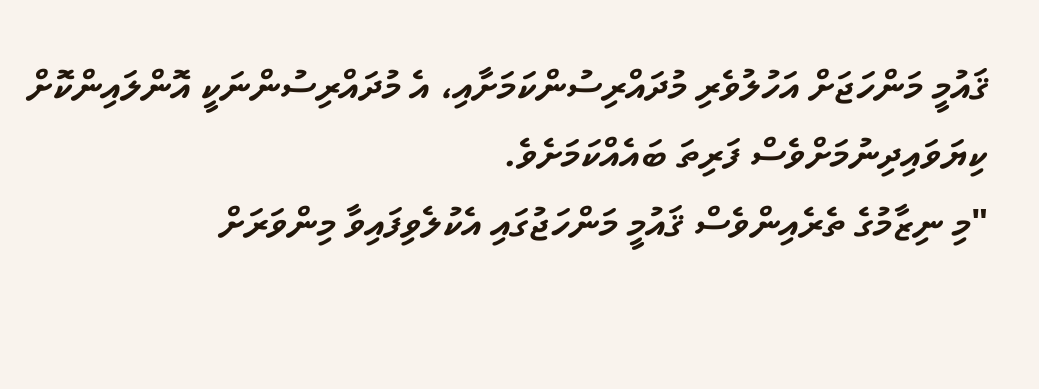ޤައުމީ މަންހަޖަށް އަހުލުވެރި މުދައްރިސުންކަމަށާއި، އެ މުދައްރިސުންނަކީ އޮންލައިންކޮށް ކިޔަވައިދިނުމަށްވެސް ފަރިތަ ބައެއްކަމަށެވެ.
"މި ނިޒާމުގެ ތެރެއިންވެސް ޤައުމީ މަންހަޖުގައި އެކުލެވިފައިވާ މިންވަރަށް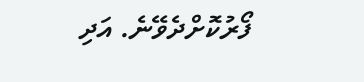ފޯރުކޮށްދެވޭނެ. އަދި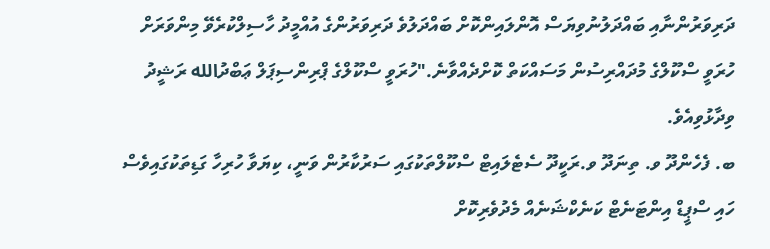ދަރިވަރުންނާއި ބައްދަލުނުވިޔަސް އޮންލައިންކޮށް ބައްދަލުވެ ދަރިވަރުންގެ އުއްމީދު ހާސިލްކުރެވޭ މިންވަރަށް ހުރަވީ ސްކޫލްގެ މުދައްރިސުން މަސައްކަތް ކޮށްދެއްވާނެ."ހުރަވީ ސްކޫލްގެ ޕްރިންސިޕަލް ޢަބްދުالله ރަޝީދު ވިދާޅުވިއެވެ.
ބ. ފެހެންދޫ ވ. ތިނަދޫ ވ.ރަކީދޫ ސެޓެލައިޓް ސްކޫލްތަކުގައި ސަރުކާރުން ވަނީ، ކިޔަވާ ހުރިހާ ގަޑިތަކުގައިވެސް ހައި ސްޕީޑް އިންޓަނެޓް ކަނެކްޝަނެއް މެދުވެރިކޮށް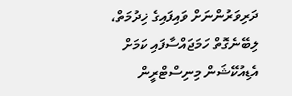ދަރިވަރުންނަށް ވައިފައިގެ ޚިދުމަތް، ލިބޭނެގޮތް ހަމަޖައްސާފައި ކަމަށް އެޑިއުކޭޝަން މިނިސްޓްރީން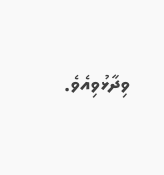ވިދާޅުވިއެވެ.